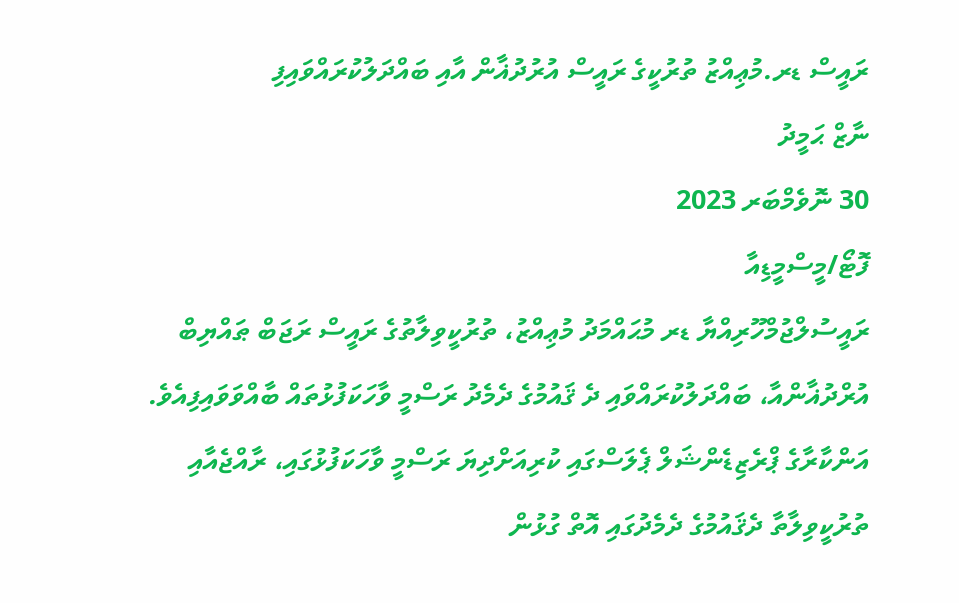ރައީސް ޑރ.މުޢިއްޒު ތުރުކީގެ ރައީސް އުރުދުޣާން އާއި ބައްދަލުކުރައްވައިފި
ނާޒް ޙަމީދު
30 ނޮވެމްބަރ 2023
ފޮޓޯ/މީސްމީޑިއާ
ރައީސުލްޖުމްހޫރިއްޔާ ޑރ މުޙައްމަދު މުޢިއްޒު، ތުރުކީވިލާތުގެ ރައީސް ރަޖަބް ޠައްޔިބް އުރްދުޣާންއާ، ބައްދަލުކުރައްވައި ދެ ޤައުމުގެ ދެމެދު ރަސްމީ ވާހަކަފުޅުތައް ބާއްވަވައިފިއެވެ.
އަންކާރާގެ ޕްރެޒިޑެންޝަލް ޕެލަސްގައި ކުރިއަށްދިޔަ ރަސްމީ ވާހަކަފުޅުގައި، ރާއްޖެއާއި ތުރުކީވިލާތާ ދެޤައުމުގެ ދެމެދުގައި އޮތް ގުޅުން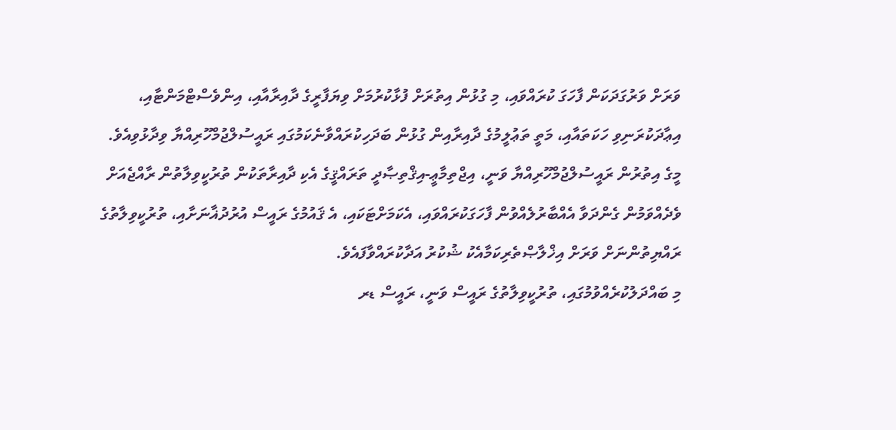ވަރަށް ވަރުގަދަކަން ފާހަގަ ކުރައްވައި، މި ގުޅުން އިތުރަށް ފުޅާކުރުމަށް ވިޔަފާރީގެ ދާއިރާއާއި، އިންވެސްޓްމަންޓާއި، އިޢާދަކުރަނިވި ހަކަތައާއި، މަތީ ތަޢުލީމުގެ ދާއިރާއިން ގުޅުން ބަދަހިކުރައްވާނެކަމުގައި ރައީސުލްޖުމްހޫރިއްޔާ ވިދާޅުވިއެވެ. މީގެ އިތުރުން ރައީސުލްޖުމްހޫރިއްޔާ ވަނީ، އިޖްތިމާޢީ-އިޤްތިޞާދީ ތަރައްޤީގެ އެކި ދާއިރާތަކުން ތުރުކީވިލާތުން ރާއްޖެއަށް ވެދެއްވަމުން ގެންދަވާ އެއްބާރުލެއްވުން ފާހަގަކުރައްވައި، އެކަމަށްޓަކައި، އެ ޤައުމުގެ ރައީސް އުރުދުޣާނަށާއި، ތުރުކީވިލާތުގެ ރައްޔިތުންނަށް ވަރަށް އިޚްލާޞްތެރިކަމާއެކު ޝުކުރު އަދާކުރައްވާފައެވެ.
މި ބައްދަލުކުރެއްވުމުގައި، ތުރުކީވިލާތުގެ ރައީސް ވަނީ، ރައީސް ޑރ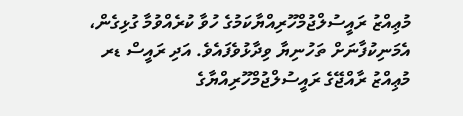މުޢިއްޒު ރައީސުލްޖުމްހޫރިއްޔާކަމުގެ ހުވާ ކުރެއްވުމާ ގުޅިގެން، އެމަނިކުފާނަށް ތަހުނިޔާ ވިދާޅުވެފައެވެ. އަދި ރައީސް ޑރ މުޢިއްޒު ރާއްޖޭގެ ރައީސުލްޖުމްހޫރިއްޔާގެ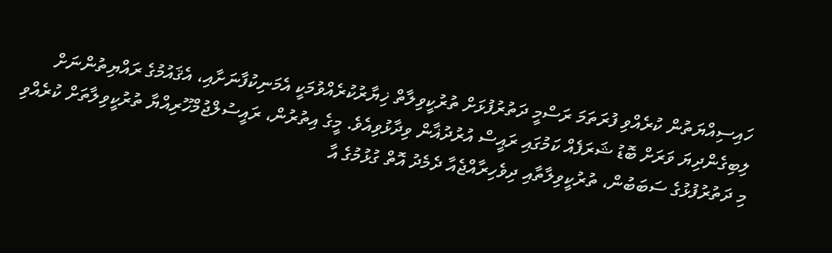ހައިސިއްޔަތުން ކުރެއްވި ފުރަތަމަ ރަސްމީ ދަތުރުފުޅަށް ތުރުކީވިލާތް ޚިޔާރުކުރެއްވުމަކީ އެމަނިކުފާނަށާއި، އެޤައުމުގެ ރައްޔިތުންނަށް ލިބިގެންދިޔަ ވަރަށް ބޮޑު ޝަރަފެއް ކަމުގައި ރައީސް އުރުދުޣާން ވިދާޅުވިއެވެ. މީގެ އިތުރުން، ރައީސުލްޖުމްހޫރިއްޔާ ތުރުކީވިލާތަށް ކުރެއްވި މި ދަތުރުފުޅުގެ ސަބަބުން، ތުރުކީވިލާތާއި ދިވެހިރާއްޖެއާ ދެމެދު އޮތް ގުޅުމުގެ އާ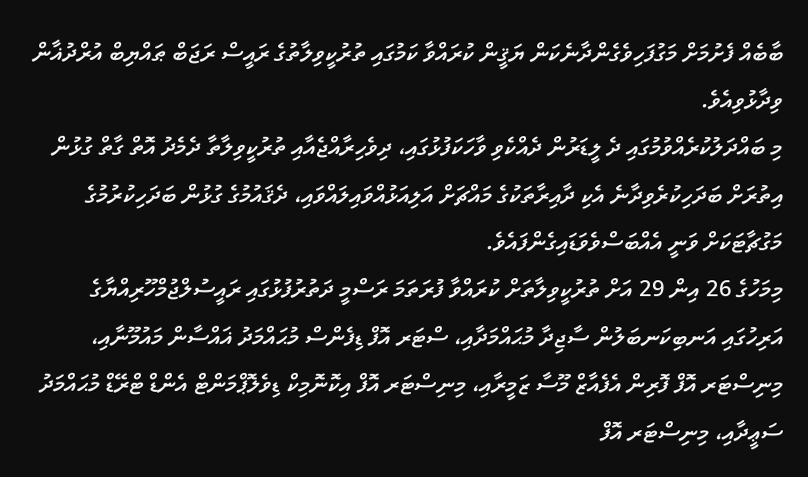ބާބެއް ފެށުމަށް މަގުފަހިވެގެންދާނެކަން ޔަޤީން ކުރައްވާ ކަމުގައި ތުރުކީވިލާތުގެ ރައީސް ރަޖަބް ޠައްޔިބް އުރްދުޣާން ވިދާޅުވިއެވެ.
މި ބައްދަލުކުރެއްވުމުގައި ދެ ލީޑަރުން ދެއްކެވި ވާހަކަފުޅުގައި، ދިވެހިރާއްޖެއާއި ތުރުކީވިލާތާ ދެމެދު އޮތް ގާތް ގުޅުން އިތުރަށް ބަދަހިކުރެވިދާނެ އެކި ދާއިރާތަކުގެ މައްޗަށް އަލިއަޅުއްވައިލައްވައި، ދެޤައުމުގެ ގުޅުން ބަދަހިކުރުމުގެ މަގުޗާޓަކަށް ވަނީ އެއްބަސްވެވަޑައިގެންފައެވެ.
މިމަހުގެ 26 އިން 29 އަށް ތުރުކީވިލާތަށް ކުރައްވާ ފުރަތަމަ ރަސްމީ ދަތުރުފުޅުގައި ރައީސުލްޖުމްހޫރިއްޔާގެ އަރިހުގައި އަނބިކަނބަލުން ސާޖިދާ މުޙައްމަދާއި، ސްޓަރ އޮފް ޑިފެންސް މުޙައްމަދު ޣައްސާން މައުމޫނާއި، މިނިސްޓަރ އޮފް ފޮރިން އެފެއާޒް މޫސާ ޒަމީރާއި، މިނިސްޓަރ އޮފް އިކޮނޮމިކް ޑިވެލޮޕްމަންޓް އެންޑް ޓްރޭޑް މުޙައްމަދު ސަޢީދާއި، މިނިސްޓަރ އޮފް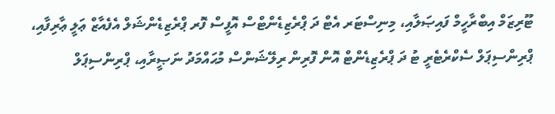ޓޫރިޒަމް އިބްރާހީމް ފައިޞަލާއި، މިނިސްޓަރ އެޓް ދަ ޕްރެޒިޑެންޓްސް އޮފީސް ފޮރ ޕްރެޒިޑެންޝަލް އެފެއާޒް ޢަލީ ޢާރިފާއި، ޕްރިންސިޕަލް ސެކްރެޓެރީ ޓު ދަ ޕްރެޒިޑެންޓް އޮން ފޮރިން ރިލޭޝަންސް މުޙައްމަދު ނަޞީރާއި، ޕްރިންސިޕަލް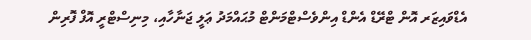އެޑްވައިޒަރ އޮން ޓްރޭޑް އެންޑް އިންވެސްޓްމަންޓް މުޙައްމަދު ޢަލީ ޖަނާހާއި، މިނިސްޓްރީ އޮފް ފޮރިން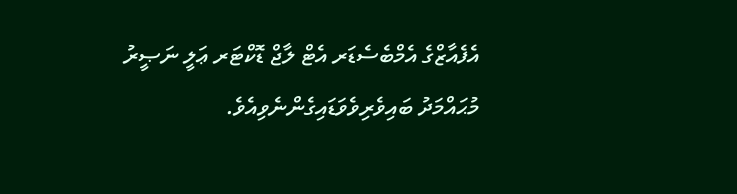އެފެއާޒްގެ އެމްބެސެޑަރ އެޓް ލާޖް ޑޮކްޓަރ ޢަލީ ނަޞީރު މުޙައްމަދު ބައިވެރިވެވަޑައިގެންނެވިއެވެ.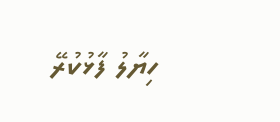ހިޔާލު ފާޅުކުރޭ